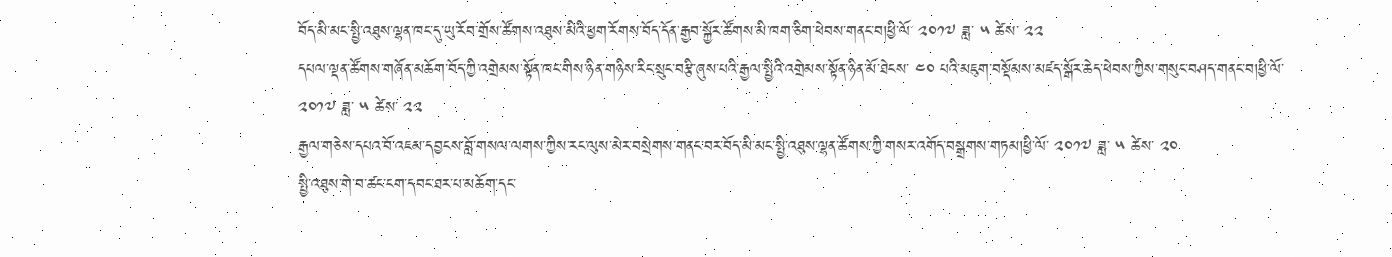བོད་མི་མང་སྤྱི་འཐུས་ལྷན་ཁང་དུ་ཡུ་རོབ་གྲོས་ཚོགས་འཐུས་མིའི་ཕྱག་རོགས་བོད་དོན་རྒྱབ་སྐྱོར་ཚོགས་མི་ཁག་ཅིག་ཕེབས་གནང་བ།ཕྱི་ལོ་ ༢༠༡༧ ཟླ་ ༥ ཚེས་ ༢༢
དཔལ་ལྡན་ཚོགས་གཞོན་མཆོག་བོད་ཀྱི་འགྲེམས་སྟོན་ཁང་གིས་ཉིན་གཉིས་རིང་སྲུང་བརྩི་ཞུས་པའི་རྒྱལ་སྤྱིའི་འགྲེམས་སྟོན་ཉིན་མོ་ཐེངས་ ༤༠ པའི་མཇུག་བསྡོམས་མཛད་སྒོར་ཆེད་ཕེབས་ཀྱིས་གསུང་བཤད་གནང་བ།ཕྱི་ལོ་ ༢༠༡༧ ཟླ་ ༥ ཚེས་ ༢༢
རྒྱལ་གཅེས་དཔའ་བོ་འཇམ་དབྱངས་བློ་གསལ་ལགས་ཀྱིས་རང་ལུས་མེར་བསྲེགས་གནང་བར་བོད་མི་མང་སྤྱི་འཐུས་ལྷན་ཚོགས་ཀྱི་གསར་འགོད་བསྒྲགས་གཏམ།ཕྱི་ལོ་ ༢༠༡༧ ཟླ་ ༥ ཚེས་ ༢༠
སྤྱི་འཐུས་གེ་བ་ཚང་ངག་དབང་ཐར་པ་མཆོག་དང་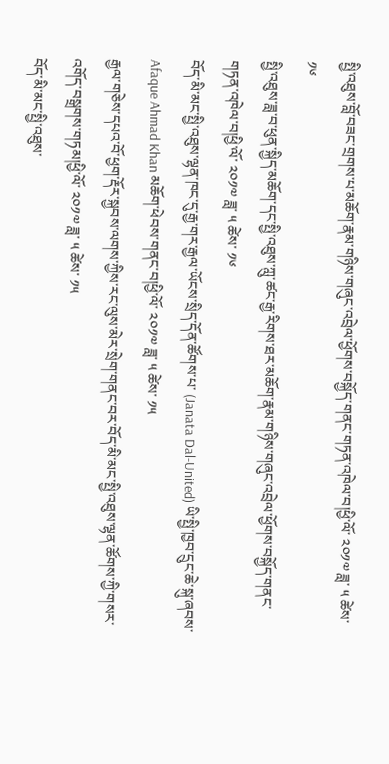སྤྱི་འཐུས་བློ་བཟང་གྲགས་པ་མཆོག་རྣམ་གཉིས་གཞུང་འབྲེལ་ཕྱོགས་བསྐྱོད་གནང་གཏན་འཁེལ་བ།ཕྱི་ལོ་ ༢༠༡༧ ཟླ་ ༥ ཚེས་ ༡༦
སྤྱི་འཐུས་ཟླ་བ་ཕུན་སྐྱིད་མཆོག་དང་སྤྱི་འཐུས་ཀླུ་ཚང་རྒྱ་རིགས་ཐར་མཆོག་རྣམ་གཉིས་གཞུང་འབྲེལ་ཕྱོགས་བསྐྱོད་གནང་གཏན་འཁེལ་བ།ཕྱི་ལོ་ ༢༠༡༧ ཟླ་ ༥ ཚེས་ ༡༦
བོད་མི་མང་སྤྱི་འཐུས་ལྷན་ཁང་དུ་རྒྱ་གར་རྒྱལ་ཡོངས་སྲིད་དོན་ཚོགས་པ་ (Janata Dal-United) ཡི་སྤྱི་ཁྱབ་དྲུང་ཆེ་སྐུ་ཞབས་ Afaque Ahmad Khan མཆོག་ཕེབས་གནང་བ།ཕྱི་ལོ་ ༢༠༡༧ ཟླ་ ༥ ཚེས་ ༡༥
རྒྱལ་གཅེས་དཔའ་བོ་ཕྱག་རྡོར་སྐྱབས་ལགས་ཀྱིས་རང་ལུས་མེར་སྲེག་གནང་བར་བོད་མི་མང་སྤྱི་འཐུས་ལྷན་ཚོགས་ཀྱི་གསར་འགོད་བསྒྲགས་གཏམ།ཕྱི་ལོ་ ༢༠༡༧ ཟླ་ ༥ ཚེས་ ༡༥
བོད་མི་མང་སྤྱི་འཐུས་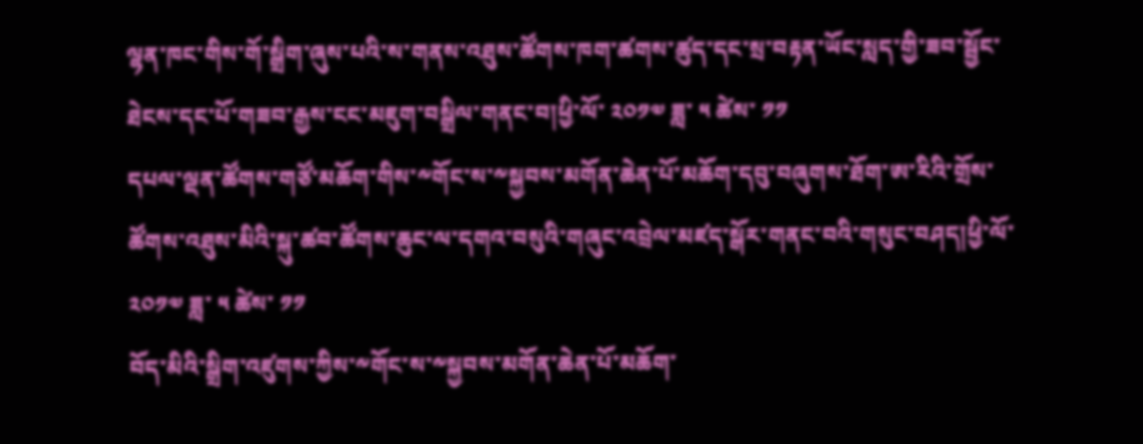ལྷན་ཁང་གིས་གོ་སྒྲིག་ཞུས་པའི་ས་གནས་འཐུས་ཚོགས་ཁག་ཚགས་ཚུད་དང་སྲ་བརྟན་ཡོང་སླད་གྱི་ཟབ་སྦྱོང་ཐེངས་དང་པོ་གཟབ་རྒྱས་ངང་མཇུག་བསྒྲིལ་གནང་བ།ཕྱི་ལོ་ ༢༠༡༧ ཟླ་ ༥ ཚེས་ ༡༡
དཔལ་ལྡན་ཚོགས་གཙོ་མཆོག་གིས་༸གོང་ས་༸སྐྱབས་མགོན་ཆེན་པོ་མཆོག་དབུ་བཞུགས་ཐོག་ཨ་རིའི་གྲོས་ཚོགས་འཐུས་མིའི་སྐུ་ཚབ་ཚོགས་ཆུང་ལ་དགའ་བསུའི་གཞུང་འབྲེལ་མཛད་སྒོར་གནང་བའི་གསུང་བཤད།ཕྱི་ལོ་ ༢༠༡༧ ཟླ་ ༥ ཚེས་ ༡༡
བོད་མིའི་སྒྲིག་འཛུགས་ཀྱིས་༸གོང་ས་༸སྐྱབས་མགོན་ཆེན་པོ་མཆོག་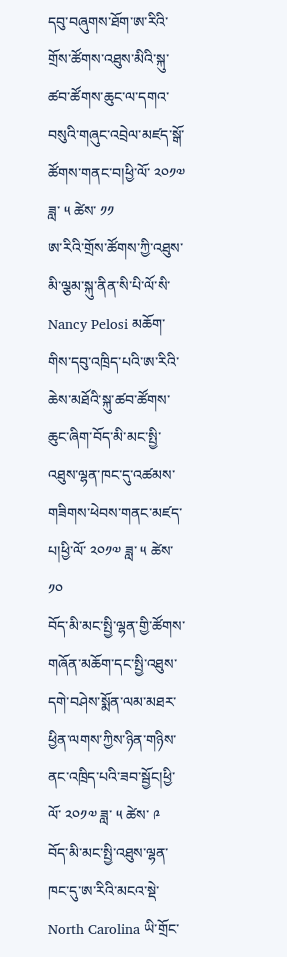དབུ་བཞུགས་ཐོག་ཨ་རིའི་གྲོས་ཚོགས་འཐུས་མིའི་སྐུ་ཚབ་ཚོགས་ཆུང་ལ་དགའ་བསུའི་གཞུང་འབྲེལ་མཛད་སྒོ་ཚོགས་གནང་བ།ཕྱི་ལོ་ ༢༠༡༧ ཟླ་ ༥ ཚེས་ ༡༡
ཨ་རིའི་གྲོས་ཚོགས་ཀྱི་འཐུས་མི་ལྕམ་སྐུ་ནིན་སི་པི་ལོ་སི་ Nancy Pelosi མཆོག་གིས་དབུ་འཁྲིད་པའི་ཨ་རིའི་ཆེས་མཐོའི་སྐུ་ཚབ་ཚོགས་ཆུང་ཞིག་བོད་མི་མང་སྤྱི་འཐུས་ལྷན་ཁང་དུ་འཚམས་གཟིགས་ཕེབས་གནང་མཛད་པ།ཕྱི་ལོ་ ༢༠༡༧ ཟླ་ ༥ ཚེས་ ༡༠
བོད་མི་མང་སྤྱི་ལྷན་གྱི་ཚོགས་གཞོན་མཆོག་དང་སྤྱི་འཐུས་དགེ་བཤེས་སྨོན་ལམ་མཐར་ཕྱིན་ལགས་ཀྱིས་ཉིན་གཉིས་ནང་འཁྲིད་པའི་ཟབ་སྦྱོང།ཕྱི་ལོ་ ༢༠༡༧ ཟླ་ ༥ ཚེས་ ༩
བོད་མི་མང་སྤྱི་འཐུས་ལྷན་ཁང་དུ་ཨ་རིའི་མངའ་སྡེ་ North Carolina ཡི་གྲོང་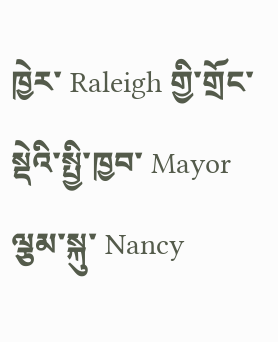ཁྱེར་ Raleigh གྱི་གྲོང་སྡེའི་སྤྱི་ཁྱབ་ Mayor ལྕམ་སྐུ་ Nancy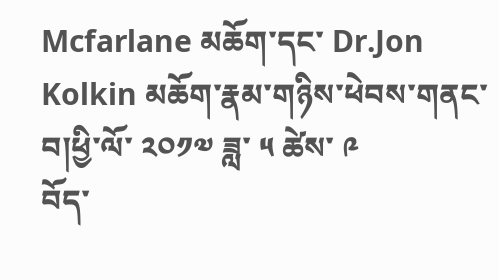Mcfarlane མཆོག་དང་ Dr.Jon Kolkin མཆོག་རྣམ་གཉིས་ཕེབས་གནང་བ།ཕྱི་ལོ་ ༢༠༡༧ ཟླ་ ༥ ཚེས་ ༩
བོད་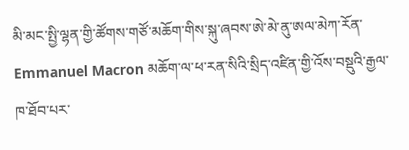མི་མང་སྤྱི་ལྷན་གྱི་ཚོགས་གཙོ་མཆོག་གིས་སྐུ་ཞབས་ཨེ་མེ་ནུ་ཨལ་མེཀ་རོན་ Emmanuel Macron མཆོག་ལ་ཕ་རན་སིའི་སྲིད་འཛིན་གྱི་འོས་བསྡུའི་རྒྱལ་ཁ་ཐོབ་པར་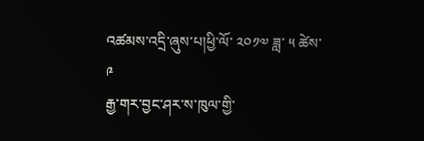འཚམས་འདྲི་ཞུས་པ།ཕྱི་ལོ་ ༢༠༡༧ ཟླ་ ༥ ཚེས་ ༩
རྒྱ་གར་བྱང་ཤར་ས་ཁུལ་གྱི་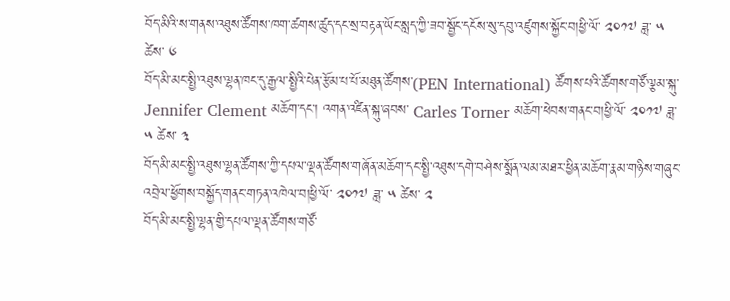བོད་མིའི་ས་གནས་འཐུས་ཚོགས་ཁག་ཚགས་ཚུད་དང་སྲ་བརྟན་ཡོང་སླད་ཀྱི་ཟབ་སྦྱོང་དངོས་སུ་དབུ་འཛུགས་སྐྱོང་བ།ཕྱི་ལོ་ ༢༠༡༧ ཟླ་ ༥ ཚེས་ ༦
བོད་མི་མང་སྤྱི་འཐུས་ལྷན་ཁང་དུ་རྒྱལ་སྤྱིའི་པེན་རྩོམ་པ་པོ་མཐུན་ཚོགས་(PEN International) ཚོགས་པའི་ཚོགས་གཙོ་ལྕམ་སྐུ་ Jennifer Clement མཆོག་དང་། འགན་འཛིན་སྐུ་ཞབས་ Carles Torner མཆོག་ཕེབས་གནང་བ།ཕྱི་ལོ་ ༢༠༡༧ ཟླ་ ༥ ཚེས་ ༣
བོད་མི་མང་སྤྱི་འཐུས་ལྷན་ཚོགས་ཀྱི་དཔལ་ལྡན་ཚོགས་གཞོན་མཆོག་དང་སྤྱི་འཐུས་དགེ་བཤེས་སྨོན་ལམ་མཐར་ཕྱིན་མཆོག་རྣམ་གཉིས་གཞུང་འབྲེལ་ཕྱོགས་བསྐྱོད་གནང་གཏན་འཁེལ་བ།ཕྱི་ལོ་ ༢༠༡༧ ཟླ་ ༥ ཚེས་ ༢
བོད་མི་མང་སྤྱི་ལྷན་གྱི་དཔལ་ལྡན་ཚོགས་གཙོ་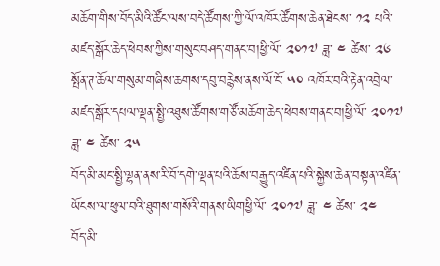མཆོག་གིས་བོད་མིའི་ཚོང་ལས་བདེ་ཚོགས་ཀྱི་ལོ་འཁོར་ཚོགས་ཆེན་ཐེངས་ ༡༢ པའི་མཛད་སྒོར་ཆེད་ཕེབས་ཀྱིས་གསུང་བཤད་གནང་བ།ཕྱི་ལོ་ ༢༠༡༧ ཟླ་ ༤ ཚེས་ ༢༦
སྤོན་ཊ་ཆོལ་གསུམ་གཞིས་ཆགས་དབུ་བརྙེས་ནས་ལོ་ངོ་ ༥༠ འཁོར་བའི་རྟེན་འབྲེལ་མཛད་སྒོར་དཔལ་ལྡན་སྤྱི་འཐུས་ཚོགས་གཙོ་མཆོག་ཆེད་ཕེབས་གནང་བ།ཕྱི་ལོ་ ༢༠༡༧ ཟླ་ ༤ ཚེས་ ༢༥
བོད་མི་མང་སྤྱི་ལྷན་ནས་རི་བོ་དགེ་ལྡན་པའི་ཆོས་བརྒྱུད་འཛིན་པའི་སྐྱེས་ཆེན་བསྟན་འཛིན་ཡོངས་ལ་ཕུལ་བའི་ཐུགས་གསོའི་གནས་ཡིགཕྱི་ལོ་ ༢༠༡༧ ཟླ་ ༤ ཚེས་ ༢༤
བོད་མི་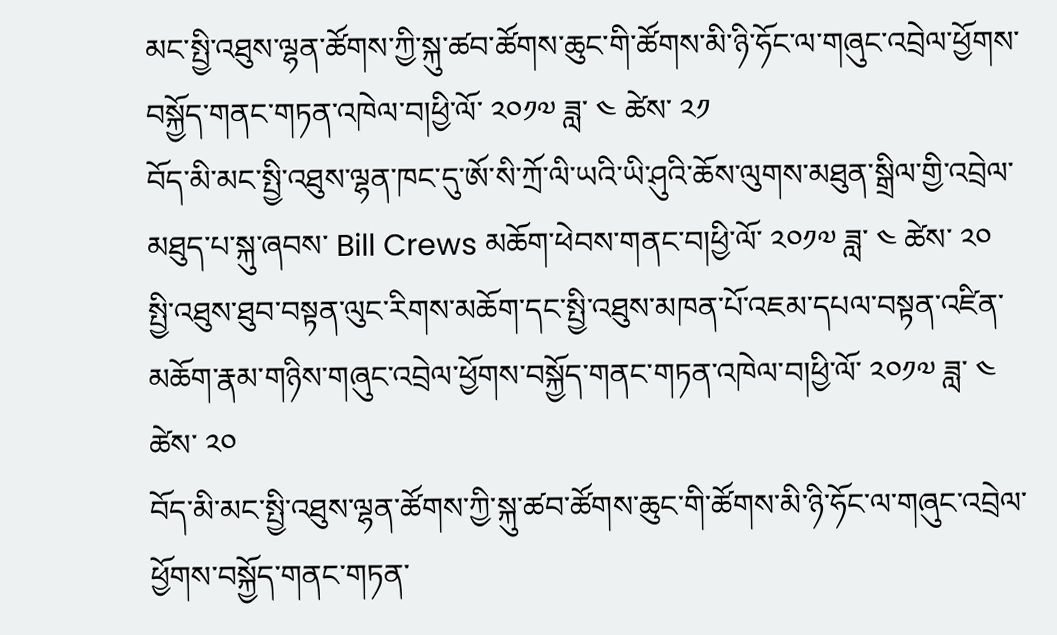མང་སྤྱི་འཐུས་ལྷན་ཚོགས་ཀྱི་སྐུ་ཚབ་ཚོགས་ཆུང་གི་ཚོགས་མི་ཉི་ཧོང་ལ་གཞུང་འབྲེལ་ཕྱོགས་བསྐྱོད་གནང་གཏན་འཁེལ་བ།ཕྱི་ལོ་ ༢༠༡༧ ཟླ་ ༤ ཚེས་ ༢༡
བོད་མི་མང་སྤྱི་འཐུས་ལྷན་ཁང་དུ་ཨོ་སི་ཀྲོ་ལི་ཡའི་ཡི་ཤུའི་ཆོས་ལུགས་མཐུན་སྒྲིལ་གྱི་འབྲེལ་མཐུད་པ་སྐུ་ཞབས་ Bill Crews མཆོག་ཕེབས་གནང་བ།ཕྱི་ལོ་ ༢༠༡༧ ཟླ་ ༤ ཚེས་ ༢༠
སྤྱི་འཐུས་ཐུབ་བསྟན་ལུང་རིགས་མཆོག་དང་སྤྱི་འཐུས་མཁན་པོ་འཇམ་དཔལ་བསྟན་འཛིན་མཆོག་རྣམ་གཉིས་གཞུང་འབྲེལ་ཕྱོགས་བསྐྱོད་གནང་གཏན་འཁེལ་བ།ཕྱི་ལོ་ ༢༠༡༧ ཟླ་ ༤ ཚེས་ ༢༠
བོད་མི་མང་སྤྱི་འཐུས་ལྷན་ཚོགས་ཀྱི་སྐུ་ཚབ་ཚོགས་ཆུང་གི་ཚོགས་མི་ཉི་ཧོང་ལ་གཞུང་འབྲེལ་ཕྱོགས་བསྐྱོད་གནང་གཏན་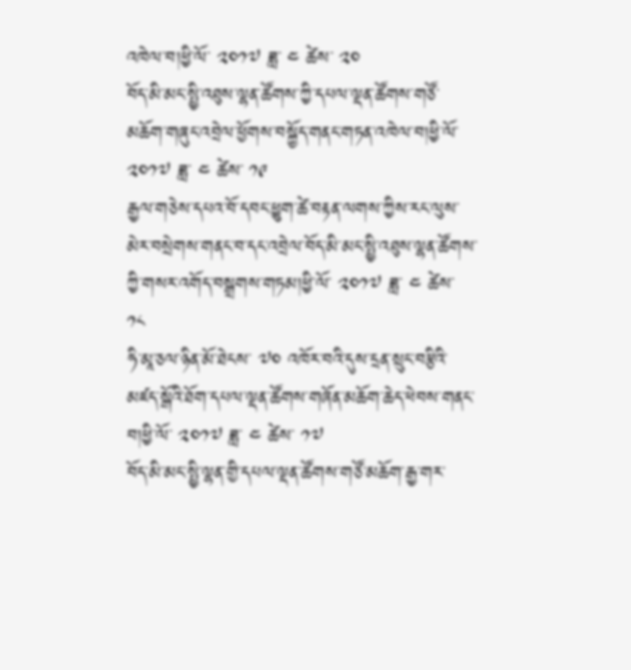འཁེལ་བ།ཕྱི་ལོ་ ༢༠༡༧ ཟླ་ ༤ ཚེས་ ༢༠
བོད་མི་མང་སྤྱི་འཐུས་ལྷན་ཚོགས་ཀྱི་དཔལ་ལྡན་ཚོགས་གཙོ་མཆོག་གཞུང་འབྲེལ་ཕྱོགས་བསྐྱོད་གནང་གཏན་འཁེལ་བ།ཕྱི་ལོ་ ༢༠༡༧ ཟླ་ ༤ ཚེས་ ༡༩
རྒྱལ་གཅེས་དཔའ་བོ་དབང་ཕྱུག་ཚེ་བརྟན་ལགས་ཀྱིས་རང་ལུས་མེར་བསྲེགས་གནང་བ་དང་འབྲེལ་བོད་མི་མང་སྤྱི་འཐུས་ལྷན་ཚོགས་ཀྱི་གསར་འགོད་བསྒྲགས་གཏམ།ཕྱི་ལོ་ ༢༠༡༧ ཟླ་ ༤ ཚེས་ ༡༨
ཧི་མཱ་ཅལ་ཉིན་མོ་ཐེངས་ ༧༠ འཁོར་བའི་དུས་དྲན་སྲུང་བརྩིའི་མཛད་སྒོའི་ཐོག་དཔལ་ལྡན་ཚོགས་གཞོན་མཆོག་ཆེད་ཕེབས་གནང་བ།ཕྱི་ལོ་ ༢༠༡༧ ཟླ་ ༤ ཚེས་ ༡༧
བོད་མི་མང་སྤྱི་ལྷན་གྱི་དཔལ་ལྡན་ཚོགས་གཙོ་མཆོག་རྒྱ་གར་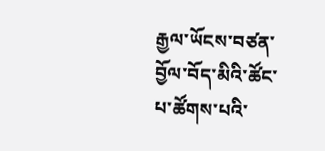རྒྱལ་ཡོངས་བཙན་བྱོལ་བོད་མིའི་ཚོང་པ་ཚོགས་པའི་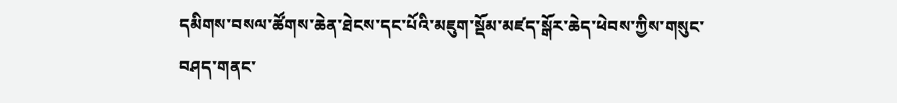དམིགས་བསལ་ཚོགས་ཆེན་ཐེངས་དང་པོའི་མཇུག་སྡོམ་མཛད་སྒོར་ཆེད་ཕེབས་ཀྱིས་གསུང་བཤད་གནང་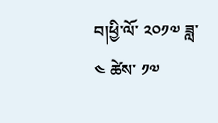བ།ཕྱི་ལོ་ ༢༠༡༧ ཟླ་ ༤ ཚེས་ ༡༧